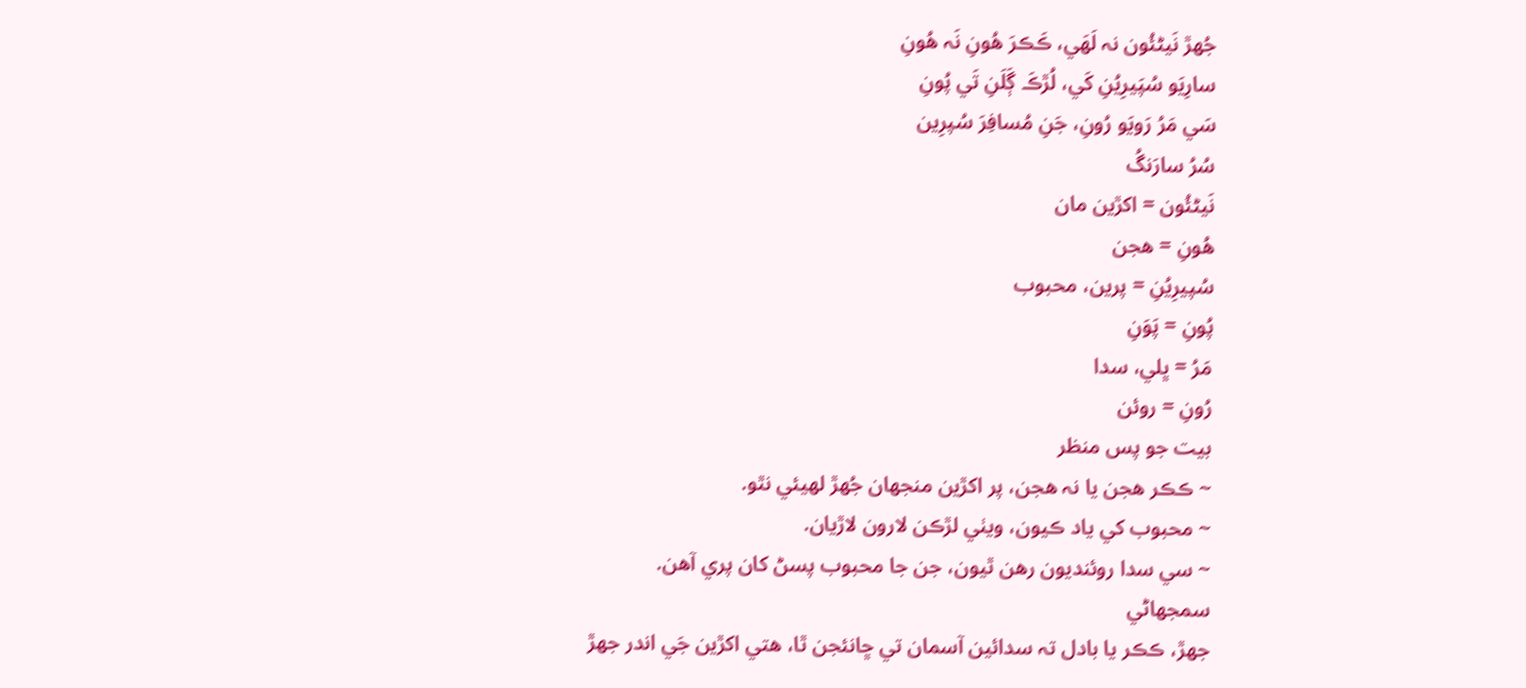جُهڙ نَيڻئُون نہ لَهَي، ڪَڪرَ هُونِ نَہ هُونِ
سارِيَو سُپَيرِيُنِ کَي، لُڙڪَ ڳَلَنِ تَي پُونِ
سَي مَرُ رَويَو رُونِ، جَنِ مُسافِرَ سُپرِين
سُرُ سارَنگُ
نَيڻئُون = اکڙين مان
هُونِ = هجن
سُپيرِيُنِ = پرين، محبوب
پُونِ = پَوَنِ
مَرُ = ڀلي، سدا
رُونِ = روئن
بيت جو پس منظر
~ ڪڪر هجن يا نہ ھجن، پر اکڙين منجهان جُهڙ لهيئي نٿو.
~ محبوب کي ياد ڪيون، ويٺي لڙڪن لارون لاڙيان.
~ سي سدا روئنديون رهن ٿيون، جن جا محبوب پسڻ کان پري آهن.
سمجهاڻي
جهڙ، ڪڪر يا بادل تہ سدائين آسمان تي ڇانئجن ٿا، هتي اکڙين جَي اندر جهڙ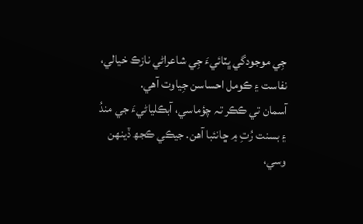جِي موجودگي ڀٽائيءَ جِي شاعراڻي نازڪ خيالي، نفاست ۽ ڪومل احساسن جِياوت آهي.
آسمان تي ڪڪر تہ چؤماسي، آبڪلياڻيءَ جي مندُ ۽ بسنت رُتِ ۾ ڇانئبا آهن. جيڪي ڪجھ ڏينهن وسي،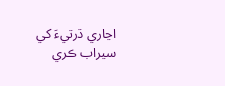اڃاري ڌرتيءَ کي سيراب ڪري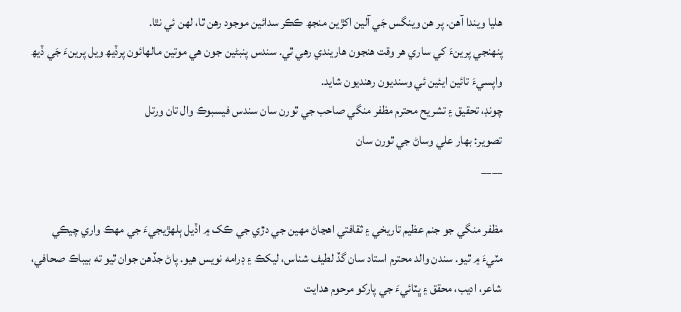هليا ويندا آهن. پر هن وينگس جَي آلين اکڙين منجھ ڪڪر سدائين موجود رهن ٿا، لهن ئي نٿا.
پنهنجي پرينءَ کي ساري هر وقت هنجون هاريندي رهي ٿي. سندس پنبڻين جون هي موتين مالهائون پرڏيھ ويل پرينءَ جَي ڏيھ واپسيءَ تائين ايئين ئي وسنديون رهنديون شايد.
چونڊ، تحقيق ۽ تشريح محترم مظفر منگي صاحب جي ٿورن سان سندس فيسبوڪ وال تان ورتل
تصوير: بهار علي وساڻ جي ٿورن سان
____

مظفر منگي جو جنم عظيم تاريخي ۽ ثقافتي اهڃاڻ مهين جي دڙي جي ڪک ۾ اڏيل ٻلهڙيجيءَ جي مهڪ واري چيڪي مٽيءَ ۾ ٿيو. سندن والد محترم استاد سان گڏ لطيف شناس، ليکڪ ۽ ڊرامه نويس هيو. پاڻ جڏهن جوان ٿيو ته بيباڪ صحافي، شاعر، اديب، محقق ۽ ڀٽائيءَ جي پارکو مرحوم هدايت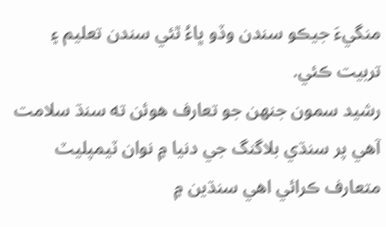منگيءَ جيڪو سندن وڏو ڀاءُ ٿئي سندن تعليم ۽ تربيت ڪئي.
رشيد سمون جنهن جو تعارف هوئن ته سنڌ سلامت آهي پر سنڌي بلاگنگ جي دنيا ۾ نوان ٽيمپليٽ متعارف ڪرائي اهي سنڌين ۾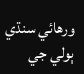ورهائي سنڌي ٻولي جي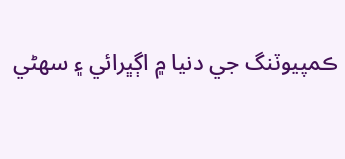ڪمپيوٽنگ جي دنيا ۾ اڳڀرائي ۽ سهڻي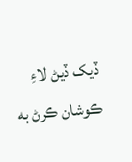ڏيک ڏيڻ لاءِ ڪوشان ڪرڻ به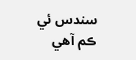سندس ئي ڪم آهي